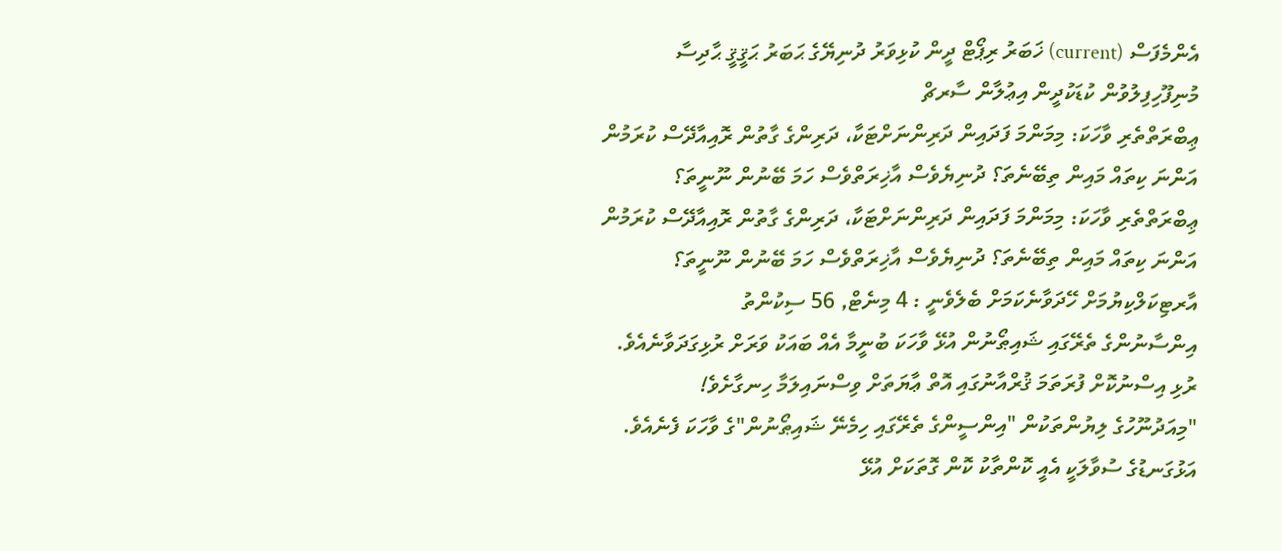އެންމެފަސް (current) ޚަބަރު ރިޕޯޓް ދީން ކުޅިވަރު ދުނިޔޭގެ ޙަބަރު ޙަޤީޤީ ޙާދިސާ މުނިފޫހިފިލުވުން ކުޑަކުދީން އިޢުލާން ސާރޗް
ޢިބްރަތްތެރި ވާހަކަ: މިމަންމަ ފަދައިން ދަރިންނަށްޓަކާ، ދަރިންގެ ގާތުން ރޮއިއާދޭސް ކުރަމުން އަންނަ ކިތައް މައިން ތިބޭނެތަ؟ ދުނިޔެވެސް އާޚިރަތްވެސް ހަމަ ބޭނުން ނޫނީތަ؟
ޢިބްރަތްތެރި ވާހަކަ: މިމަންމަ ފަދައިން ދަރިންނަށްޓަކާ، ދަރިންގެ ގާތުން ރޮއިއާދޭސް ކުރަމުން އަންނަ ކިތައް މައިން ތިބޭނެތަ؟ ދުނިޔެވެސް އާޚިރަތްވެސް ހަމަ ބޭނުން ނޫނީތަ؟
އާރޓިކަލްކިޔުމަށް ހޭދަވާނެކަމަށް ބެލެވެނީ : 4 މިނެޓް, 56 ސިކުންތު
އިންސާނުންގެ ތެރޭގައި ޝައިޠޯނުން އުޅޭ ވާހަކަ ބުނީމާ އެއް ބައަކު ވަރަށް ރުޅިގަދަވާނެއެވެ. ރުޅި އިސްނުކޮށް ފުރަތަމަ ޤުރްއާނުގައި އޮތް ޢާޔަތަށް ވިސްނައިލަމާ ހިނގާށެވެ!
"މިއަދުނޫހުގެ ލިޔުންތަކުން "އިންސީންގެ ތެރޭގައި ހިމެނޭ ޝައިޠޯނުން"ގެ ވާހަކަ ފެނެއެވެ. އަޅުގަނޑުގެ ސުވާލަކީ އެއީ ކޮންތާކު ކޮން ގޮތަކަށް އުޅޭ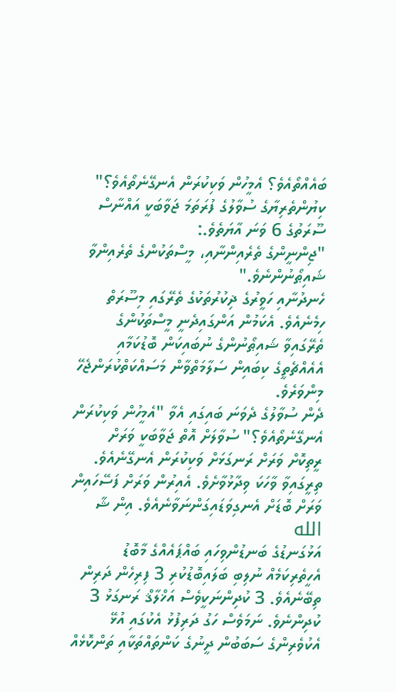ބައެއްތޯއެވެ؟ އެމީހުން ވަކިކުރަން އެނގޭނެތޯއެވެ؟"
ކިޔުންތެރިޔާގެ ސުވާލުގެ ފުރަތަމަ ޖަވާބަކީ އައްނާސް ސޫރަތުގެ 6 ވަނަ އާޔަތެވެ.:
"ޖިންނީންގެ ތެރެއިންނާއި، މީސްތަކުންގެ ތެރެއިންވާ ޝައިޠޯނުންނެވެ."
ހެނދުނާއި ހަވީރުގެ ޛިކުރުތަކުގެ ތެރޭގައި މިސޫރަތް ހިމެނެއެވެ. އެކަމުން އަންގައިދެނީ މީސްތަކުންގެ ތެރޭގައިވާ ޝައިޠޯނުންގެ ނުބައިކަން ބޮޑުކަމާއި އެއެއްޗެތީގެ ކިބައިން ސަލާމަތްވާން މަސައްކަތްކުރަންޖެހޭ މިންވަރެވެ.
ދެން ސުވާލުގެ ދެވަނަ ބައިގައި އެވާ "އެމީހުން ވަކިކުރަން އެނގޭނެތޯއެވެ؟" ސުވާލަށް އޮތް ޖަވާބަކީ ވަރަށް ރީތިކޮށް ވަރަށް ރަނގަޅަށް ވަކިކުރަން އެނގޭނެއެވެ. ތިރީގައިވާ ވާހަކަ ވިދާޅުވާށެވެ. އެއިރުން ވަރަށް ފަސޭހައިން ވަރަށް ބޮޑަށް އެނގިވަޑައިގަންނަވާނެއެވެ. އިން ޝާ الله
އަޅުގަނޑުގެ ބަނޑުންވިހައި ބައްޕައެއްގެ މާބޮޑު އެހީތެރިކަމެއް ނުލިބި ބަލައިބޮޑުކުރި 3 ފިރިހެން ދަރިން ތިބޭނެއެވެ. 3 ކުދިންނަކީވެސް އަޚްލާޤް ރަނގަޅު 3 ކުދިންނެވެ. ނަމަވެސް ހަގު ދަރިފުޅު އެކުގައި އުޅޭ އެކުވެރިންގެ ސަބަބުން ދީނުގެ ކަންތައްތަކާއި ތަންކޮޅެއް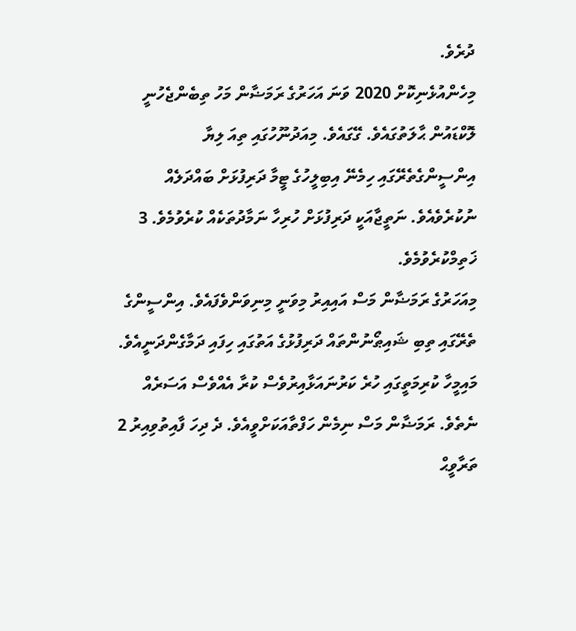ދުރެވެ.
މިހެންއުޅެނިކޮށް 2020 ވަނަ އަހަރުގެ ރަމަޟާން މަހު ތިބެންޖެހުނީ ލޮކްޑައުން ޙާލަތުގައެވެ. ގޭގައެވެ. މިއަދުނޫހުގައި ތިއަ ލިޔާ އިންސީންގެތެރޭގައި ހިމެނޭ އިބިލީހުގެ ޓީމާ ދަރިފުޅަށް ބައްދަލެއް ނުކުރެވެއެވެ. ނަތީޖާއަކީ ދަރިފުޅަށް ހުރިހާ ނަމާދުތަކެއް ކުރެވުމެވެ. 3 ޚަތިމްކުރެވުމެވެ.
މިއަހަރުގެ ރަމަޟާން މަސް އައިއިރު މިވަނީ މިނިވަންވެފައެވެ. އިންސީންގެ ތެރޭގައި ތިބި ޝައިޠޯނުންތައް ދަރިފުޅުގެ އަތުގައި ހިފައި ދަމާގެންދަނީއެވެ. މައިމީހާ ކުރިމަތީގައި ހުރެ ކަރުނައަޅާއިރުވެސް ކުރާ އެއްވެސް އަސަރެއް ނެތެވެ. ރަމަޟާން މަސް ނިމެން ހަފްތާއަކަށްވީއެވެ. ދެ ދިހަ ފާއިތުވިއިރު 2 ތަރާވީޙް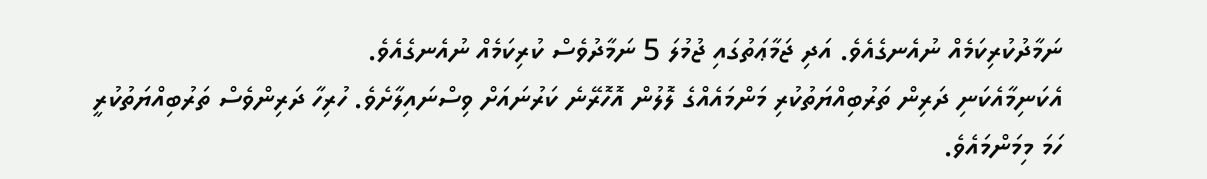ނަމާދުކުރިކަމެއް ނުއެނގެއެވެ. އަދި ޖަމާޢަތުގައި ޖުމުލަ 5 ނަމާދުވެސް ކުރިކަމެއް ނުއެނގެއެވެ.
އެކަނިމާއެކަނި ދަރިން ތަރުބިއްޔަތުކުރި މަންމައެއްގެ ލޮލުން އޮހޮރޭނެ ކަރުނައަށް ވިސްނައިލާށެވެ. ހުރިހާ ދަރިންވެސް ތަރުބިއްޔަތުކުރީ ހަމަ މިމަންމައެވެ.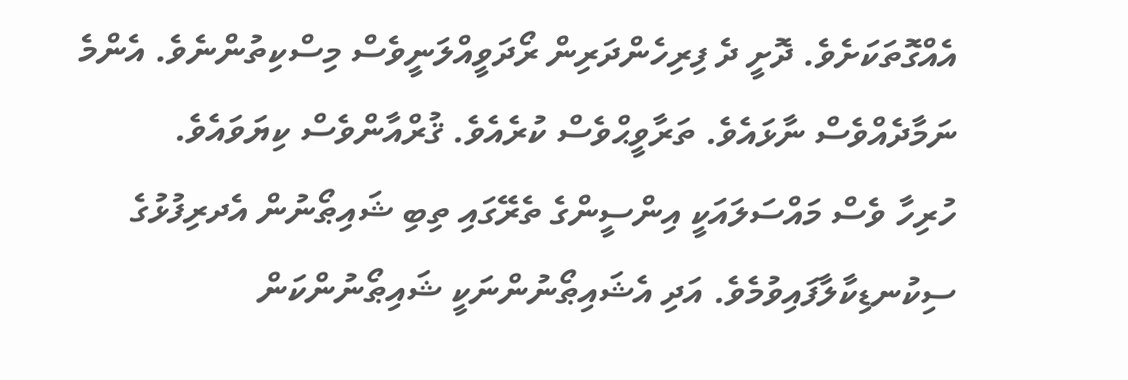އެއްގޮތަކަށެވެ. ދޮށީ ދެ ފިރިހެންދަރިން ރޯދަވީއްލަނީވެސް މިސްކިތުންނެވެ. އެންމެ ނަމާދެއްވެސް ނާޅައެވެ. ތަރާވީޙްވެސް ކުރެއެވެ. ޤުރްއާންވެސް ކިޔަވައެވެ.
ހުރިހާ ވެސް މައްސަލައަކީ އިންސީންގެ ތެރޭގައި ތިބި ޝައިޠޯނުން އެދރިފުޅުގެ ސިކުނޑިކާލާފައިވުމެވެ. އަދި އެޝައިޠޯނުންނަކީ ޝައިޠޯނުންކަން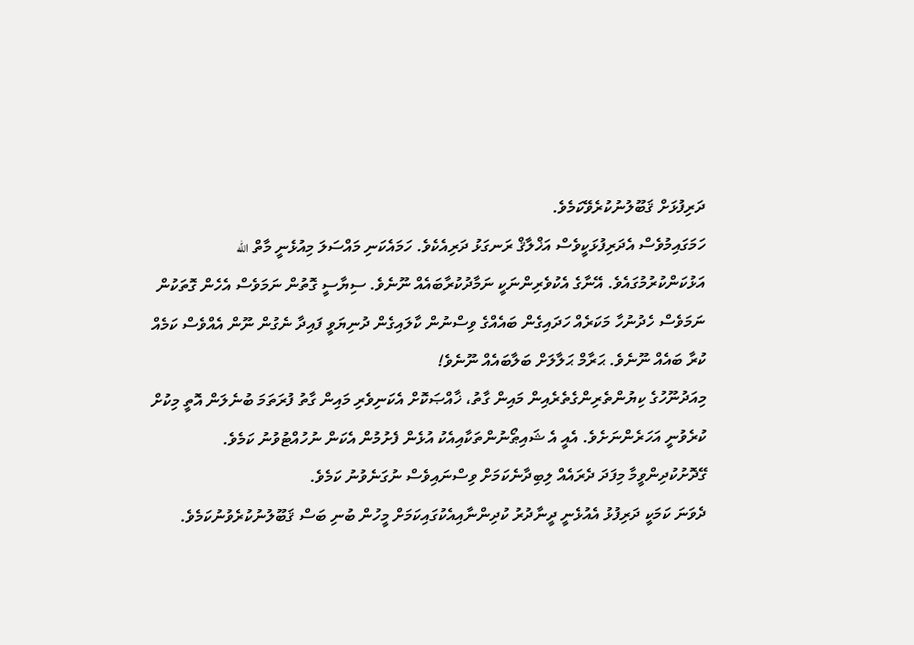ދަރިފުޅަށް ޤަބޫލުނުކުރެވޭކަމެވެ.
ހަމަގައިމުވެސް އެދަރިފުޅަކީވެސް އަޚްލާޤް ރަނގަޅު ދަރިއެކެވެ. ހަމައެކަނި މައްސަލަ މިއުޅެނީ މާތް الله އަޅުކަންކުރުމުގައެވެ. އޭނާގެ އެކުވެރިންނަކީ ނަމާދުކުރާބައެއް ނޫނެވެ. ސިޔާސީ ގޮތުން ނަމަވެސް އެހެން ގޮތަކުން ނަމަވެސް ހެދުނުހާ މަކަރެއް ހަދައިގެން ބައެއްގެ ވިސްނުން ކާލައިގެން ދުނިޔަވީ ފައިދާ ނެގުން ނޫން އެއްވެސް ކަމެއް ކުރާ ބައެއް ނޫނެވެ. ޙަރާމް ޙަލާލަށް ބަލާބައެއް ނޫނެވެ!
މިއަދުނޫހުގެ ކިޔުންތެރިންގެތެރެއިން މައިން ގާތު، ޚާއްޞަކޮށް އެކަނިވެރި މައިން ގާތު ފުރަތަމަ ބުނެލަން އޮތީ މިކުށް ކުރެވުނީ އަހަރެންނަށެވެ. އެއީ އެ ޝައިޠޯނުންތަކާއިއެކު އުޅެން ފެށުމުން އެކަން ނުހުއްޓުވުނު ކަމެވެ. ގޭދޮށުކުދިންވީމާ މިފަދަ ދެރައެއް ލިބިދާނެކަމަށް ވިސްނައިވެސް ނުގަނެވުނު ކަމެވެ.
ދެވަނަ ކަމަކީ ދަރިފުޅު އެއުޅެނީ ދީނާދުރު ކުދިންނާއިއެކުގައިކަމަށް މީހުން ބުނި ބަސް ޤަބޫލުނުކުރެވުނުކަމެވެ.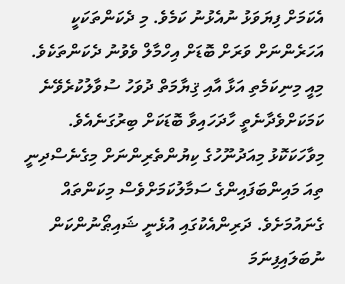އެކަމަށް ފިޔަވަޅު ނުއެޅުނު ކަމެވެ. މި ދެކަންތަކަކީ އަހަރެންނަށް ވަރަށް ބޮޑަށް އިހްމާލް ވެވުނު ދެކަންތަކެވެ. މިއީ މިނިކަމެތި އަޅާ އާއި ޤިޔާމަތް ދުވަހު ސުވާލުކުރެވޭނެ ކަމަކަށްވެދާނެތީ ހާދަހައިވާ ބޮޑަކަށް ބިރުގަނެއެވެ.
މިވާހަކަކޮޅު މިއަދުނޫހުގެ ކިޔުންތެރިންނަށް މިގެނެސްދިނީ ތިއަ މައިންބަފައިންގެ ސަމާލުކަމަށްވެސް މިކަންތައް ގެނައުމަށެވެ. ދަރިންއެކުގައި އުޅެނީ ޝައިޠޯނުންކަން ނުބަލައިފިނަމަ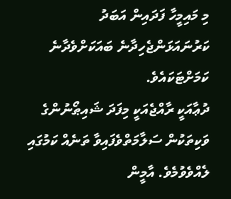މި މައިމީހާ ފަދައިން އަބަދު ކަރުނައަޅަންޖެހިދާނެ ބައަކަށްވެދާނެ ކަމަށްޓަކައެވެ.
ދުޢާއަކީ ރާއްޖެއަކީ މިފަދަ ޝައިޠޯނުންގެ ވަކިތަކުން ސަލާމަތްވެފައިވާ ތަނެއް ކަމުގައި ލެއްވެވުމެވެ. އާމީން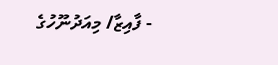- ފާއިޒާ/ މިއަދުނޫހުގެ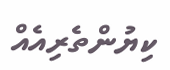ކިޔުންތެރިއެއް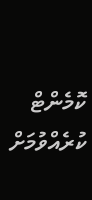ކޮމެންޓް ކުރެއްވުމަށް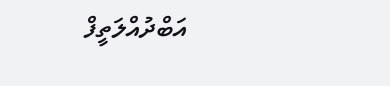އަބްދުއްލަތީފް